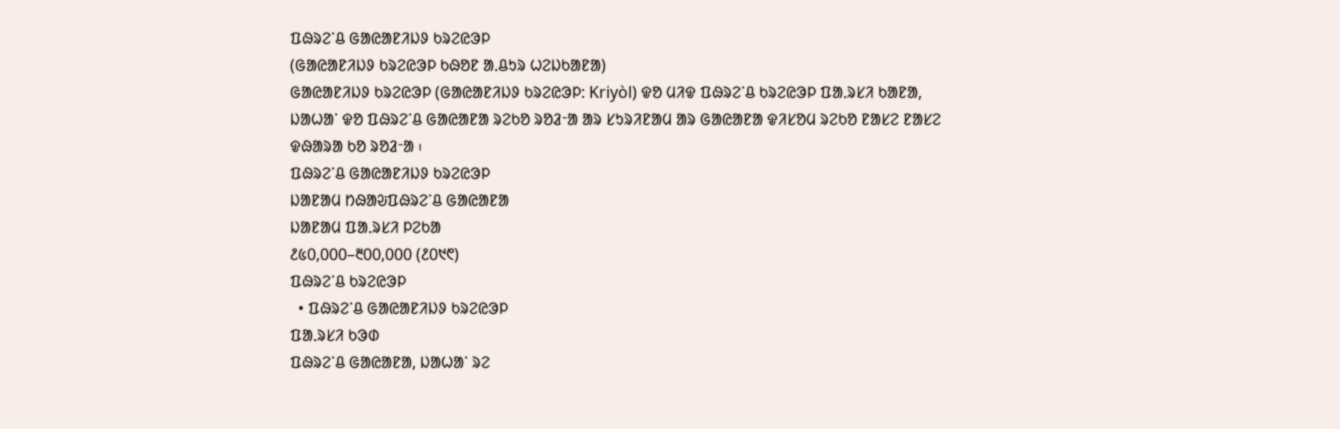ᱯᱷᱨᱮᱸᱪ ᱜᱟᱭᱟᱱᱤᱡᱽ ᱠᱨᱮᱭᱳᱞ
(ᱜᱟᱭᱟᱱᱤᱡᱽ ᱠᱨᱮᱭᱳᱞ ᱠᱷᱚᱱ ᱟᱹᱪᱩᱨ ᱦᱮᱡᱠᱟᱱᱟ)
ᱜᱟᱭᱟᱱᱤᱡᱽ ᱠᱨᱮᱭᱳᱞ (ᱜᱟᱭᱟᱱᱤᱡᱽ ᱠᱨᱮᱭᱳᱞ: Kriyòl) ᱫᱚ ᱢᱤᱫ ᱯᱷᱨᱮᱸᱪ ᱠᱨᱮᱭᱳᱞ ᱯᱟᱹᱨᱥᱤ ᱠᱟᱱᱟ, ᱡᱟᱦᱟᱸ ᱫᱚ ᱯᱷᱨᱮᱸᱪ ᱜᱟᱭᱟᱱᱟ ᱨᱮᱠᱚ ᱨᱚᱲᱼᱟ ᱟᱨ ᱥᱩᱨᱤᱱᱟᱢ ᱟᱨ ᱜᱟᱭᱟᱱᱟ ᱫᱤᱥᱚᱢ ᱨᱮᱠᱚ ᱱᱟᱥᱮ ᱱᱟᱥᱮ ᱫᱷᱟᱨᱟ ᱠᱚ ᱨᱚᱲᱼᱟ ᱾
ᱯᱷᱨᱮᱸᱪ ᱜᱟᱭᱟᱱᱤᱡᱽ ᱠᱨᱮᱭᱳᱞ
ᱡᱟᱱᱟᱢ ᱴᱷᱟᱶᱯᱷᱨᱮᱸᱪ ᱜᱟᱭᱟᱱᱟ
ᱡᱟᱱᱟᱢ ᱯᱟᱹᱨᱥᱤ ᱞᱮᱠᱟ
᱒᱕᱐,᱐᱐᱐–᱓᱐᱐,᱐᱐᱐ (᱒᱐᱑᱖)
ᱯᱷᱨᱮᱸᱪ ᱠᱨᱮᱭᱳᱞ
  • ᱯᱷᱨᱮᱸᱪ ᱜᱟᱭᱟᱱᱤᱡᱽ ᱠᱨᱮᱭᱳᱞ
ᱯᱟᱹᱨᱥᱤ ᱠᱳᱰ
ᱯᱷᱨᱮᱸᱪ ᱜᱟᱭᱟᱱᱟ, ᱡᱟᱦᱟᱸ ᱨᱮ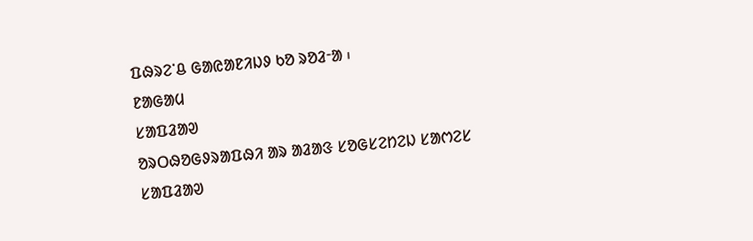ᱯᱷᱨᱮᱸᱪ ᱜᱟᱭᱟᱱᱤᱡᱽ ᱠᱚ ᱨᱚᱲᱼᱟ ᱾
ᱱᱟᱜᱟᱢ
ᱥᱟᱯᱲᱟᱣ
ᱚᱨᱛᱷᱚᱜᱽᱨᱟᱯᱷᱤ ᱟᱨ ᱟᱲᱟᱝ ᱥᱚᱜᱥᱮᱴᱮᱡ ᱥᱟᱬᱮᱥ
ᱥᱟᱯᱲᱟᱣ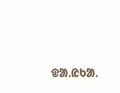ᱫᱟᱹᱭᱠᱟᱹ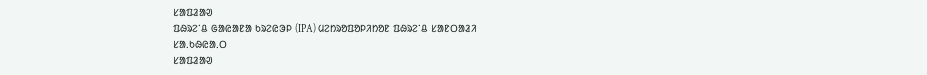ᱥᱟᱯᱲᱟᱣ
ᱯᱷᱨᱮᱸᱪ ᱜᱟᱭᱟᱱᱟ ᱠᱨᱮᱭᱳᱞ (IPA) ᱢᱮᱴᱨᱚᱯᱚᱞᱤᱴᱚᱱ ᱯᱷᱨᱮᱸᱪ ᱥᱟᱱᱛᱟᱲᱤ
ᱥᱟᱹᱠᱷᱭᱟᱹᱛ
ᱥᱟᱯᱲᱟᱣ